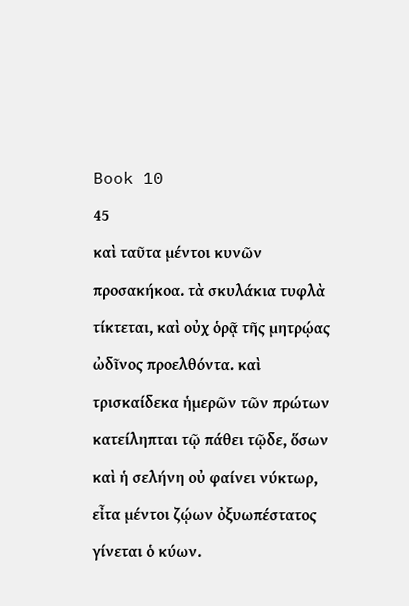Book 10
45
καὶ ταῦτα μέντοι κυνῶν προσακήκοα. τὰ σκυλάκια τυφλὰ τίκτεται, καὶ οὐχ ὁρᾷ τῆς μητρῴας ὠδῖνος προελθόντα. καὶ τρισκαίδεκα ἡμερῶν τῶν πρώτων κατείληπται τῷ πάθει τῷδε, ὅσων καὶ ἡ σελήνη οὐ φαίνει νύκτωρ, εἶτα μέντοι ζῴων ὀξυωπέστατος γίνεται ὁ κύων.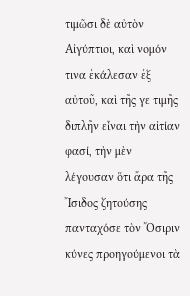τιμῶσι δὲ αὐτὸν Αἰγύπτιοι, καὶ νομόν τινα ἐκάλεσαν ἐξ αὐτοῦ, καὶ τῆς γε τιμῆς διπλῆν εἶναι τὴν αἰτίαν φασί, τὴν μὲν λέγουσαν ὅτι ἄρα τῆς Ἴσιδος ζητούσης πανταχόσε τὸν Ὄσιριν κύνες προηγούμενοι τὰ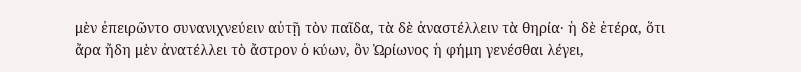μὲν ἐπειρῶντο συνανιχνεύειν αὐτῇ τὸν παῖδα, τὰ δὲ ἀναστέλλειν τὰ θηρία· ἡ δὲ ἑτέρα, ὅτι ἄρα ἤδη μὲν ἀνατέλλει τὸ ἄστρον ὁ κύων, ὃν Ὠρίωνος ἡ φήμη γενέσθαι λέγει,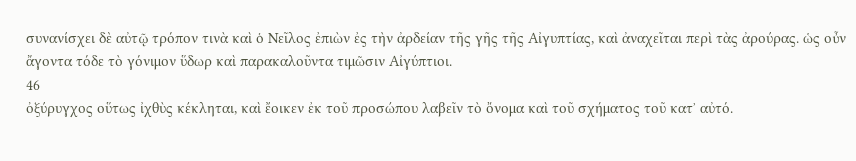συνανίσχει δὲ αὐτῷ τρόπον τινὰ καὶ ὁ Νεῖλος ἐπιὼν ἐς τὴν ἀρδείαν τῆς γῆς τῆς Αἰγυπτίας, καὶ ἀναχεῖται περὶ τὰς ἀρούρας. ὡς οὖν ἄγοντα τόδε τὸ γόνιμον ὕδωρ καὶ παρακαλοῦντα τιμῶσιν Αἰγύπτιοι.
46
ὀξύρυγχος οὕτως ἰχθὺς κέκληται, καὶ ἔοικεν ἐκ τοῦ προσώπου λαβεῖν τὸ ὄνομα καὶ τοῦ σχήματος τοῦ κατʼ αὐτό.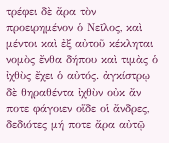τρέφει δὲ ἄρα τὸν προειρημένον ὁ Νεῖλος, καὶ μέντοι καὶ ἐξ αὐτοῦ κέκληται νομὸς ἔνθα δήπου καὶ τιμὰς ὁ ἰχθὺς ἔχει ὁ αὐτός. ἀγκίστρῳ δὲ θηραθέντα ἰχθὺν οὐκ ἄν ποτε φάγοιεν οἵδε οἱ ἄνδρες, δεδιότες μή ποτε ἄρα αὐτῷ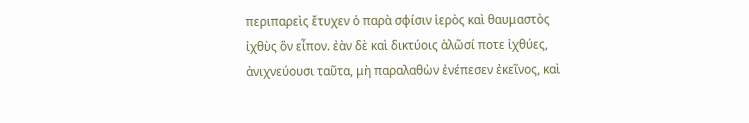περιπαρεὶς ἔτυχεν ὁ παρὰ σφίσιν ἱερὸς καὶ θαυμαστὸς ἰχθὺς ὃν εἶπον. ἐὰν δὲ καὶ δικτύοις ἁλῶσί ποτε ἰχθύες, ἀνιχνεύουσι ταῦτα, μὴ παραλαθὼν ἐνέπεσεν ἐκεῖνος, καὶ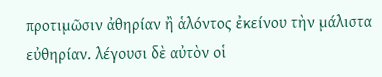προτιμῶσιν ἀθηρίαν ἢ ἁλόντος ἐκείνου τὴν μάλιστα εὐθηρίαν. λέγουσι δὲ αὐτὸν οἱ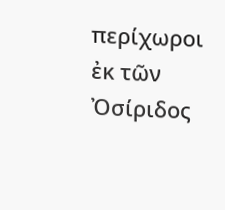περίχωροι ἐκ τῶν Ὀσίριδος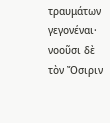τραυμάτων γεγονέναι· νοοῦσι δὲ τὸν Ὄσιριν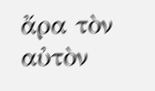ἄρα τὸν αὐτὸν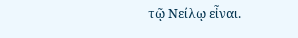τῷ Νείλῳ εἶναι.